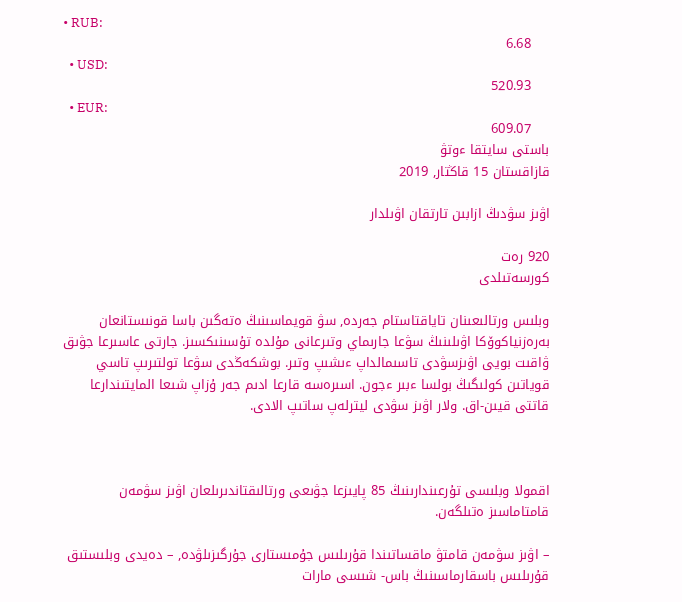• RUB:
    6.68
  • USD:
    520.93
  • EUR:
    609.07
باستى سايتقا ءوتۋ
قازاقستان 15 قاڭتار, 2019

اۋىز سۋدىڭ ازابىن تارتقان اۋىلدار

920 رەت
كورسەتىلدى

وبلىس ورتالىعىنان تاياقتاستام جەردە, سۋ قويماسىنىڭ ەتەگىن باسا قونىستانعان بەرەزنياكوۆكا اۋىلىنىڭ سۋعا جارىماي وتىرعانى مۇلدە تۇسىنىكسىز. جارتى عاسىرعا جۋىق ۋاقىت بويى اۋىزسۋدى تاسىمالداپ ءىشىپ وتىر. بوشكەڭدى سۋعا تولتىرىپ تاسي قوياتىن كولىگىڭ بولسا ءبىر ءجون. اسىرەسە قارعا ادىم جەر ۇزاپ شىعا المايتىندارعا قاتتى قيىن-اق. ولار اۋىز سۋدى ليترلەپ ساتىپ الادى.



اقمولا وبلىسى تۇرعىندارىنىڭ 85 پايىزعا جۋىعى ورتالىقتاندىرىلعان اۋىز سۋمەن قامتاماسىز ەتىلگەن.

– اۋىز سۋمەن قامتۋ ماقساتىندا قۇرىلىس جۇمىستارى جۇرگىزىلۋدە, – دەيدى وبلىستىق قۇرىلىس باسقارماسىنىڭ باس- شىسى مارات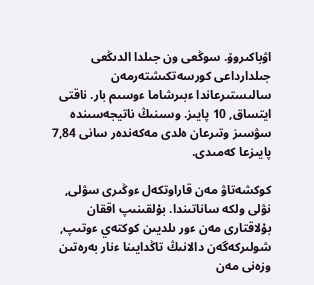اۋباكىروۆ. سوڭعى ون جىلدا الدىڭعى جىلدارداعى كورسەتكىشتەرمەن سالىستىرعاندا ءبىرشاما ءوسىم بار. ناقتى ايتساق, 10 پايىز. وسىنىڭ ناتيجەسىندە سۋسىز وتىرعان ەلدى مەكەندەر سانى 7,84 پايىزعا كەمىدى.

كوكشەتاۋ مەن قاراوتكەل ءوڭىرى سۋلى, نۋلى ولكە ساناتىندا. بۇلقىنىپ اققان بۇلاقتارى مەن ءور ىلديىن كوكتەي ءوتىپ, شولىركەگەن دالانىڭ تاڭدايىنا ءنار بەرەتىن وزەنى مەن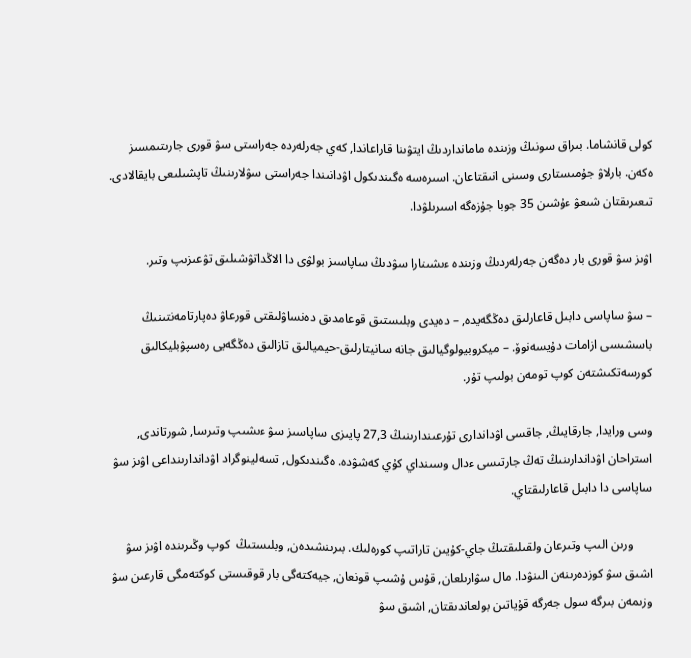كولى قانشاما. بىراق سونىڭ وزىندە مامانداردىڭ ايتۋىنا قاراعاندا, كەي جەرلەردە جەراستى سۋ قورى جارىتىمسىز ەكەن. بارلاۋ جۇمىستارى وسىنى انىقتاعان. اسىرەسە ەگىندىكول اۋدانىندا جەراستى سۋلارىنىڭ تاپشىلىعى بايقالادى. تىعىرىقتان شىعۋ ءۇشىن 35 جوبا جۇزەگە اسىرىلۋدا.

اۋىز سۋ قورى بار دەگەن جەرلەردىڭ وزىندە ءىشىنارا سۋدىڭ ساپاسىز بولۋى دا الاڭداتۋشىلىق تۋعىزىپ وتىر.

– سۋ ساپاسى دابىل قاعارلىق دەڭگەيدە, – دەيدى وبلىستىق قوعامدىق دەنساۋلىقتى قورعاۋ دەپارتامەنتىنىڭ باسشىسى ازامات دۇيسەنوۆ. – ميكروبيولوگيالىق جانە سانيتارلىق-حيميالىق تازالىق دەڭگەيى رەسپۋبليكالىق كورسەتكىشتەن كوپ تومەن بولىپ تۇر.

وسى ورايدا, جارقايىڭ, جاقسى اۋداندارى تۇرعىندارىنىڭ 27,3 پايىزى ساپاسىز سۋ ءىشىپ وتىرسا, شورتاندى, استراحان اۋداندارىنىڭ تەڭ جارتىسى ءدال وسىنداي كۇي كەشۋدە. ەگىندىكول, تسەلينوگراد اۋداندارىنداعى اۋىز سۋ ساپاسى دا دابىل قاعارلىقتاي.

      ورىن الىپ وتىرعان ولقىلىقتىڭ جاي-كۇيىن تاراتىپ كورەلىك. بىرىنشىدەن, وبلىستىڭ  كوپ وڭىرىندە اۋىز سۋ اشىق سۋ كوزدەرىنەن الىنۋدا. مال سۋارىلعان, قۇس ۇشىپ قونعان, جيەكتەگى بار قوقىستى كوكتەمگى قارعىن سۋ وزىمەن بىرگە سول جەرگە قۇياتىن بولعاندىقتان, اشىق سۋ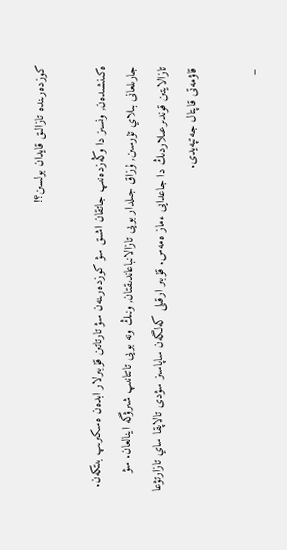كوزدەرىندە تازالىق قايدان بولسىن؟!

ەكىنشىدەن, ونسىز دا وڭەزدەنىپ جاتقان اشىق سۋ كوزدەرىنەن سۋ تارتاتىن قۇبىرلار ابدەن ەسكىرىپ بىتكەن. جارىلعانى بىلاي تۇرسىن, ۇزاق جىلدار بويى تازالانباعاندىقتان, ونىڭ ونە بويى تاتتانىپ شىرۋگە اينالعان. سۋ تازالايتىن قوندىرعىلاردىڭ دا جاعدايى ءماز ەمەس. قۇبىر ارقىلى كەلگەن ساپاسىز سۋدى تالاپقا ساي تازارتۋعا قاۋمەتى قاپتال جەتپەيدى.

–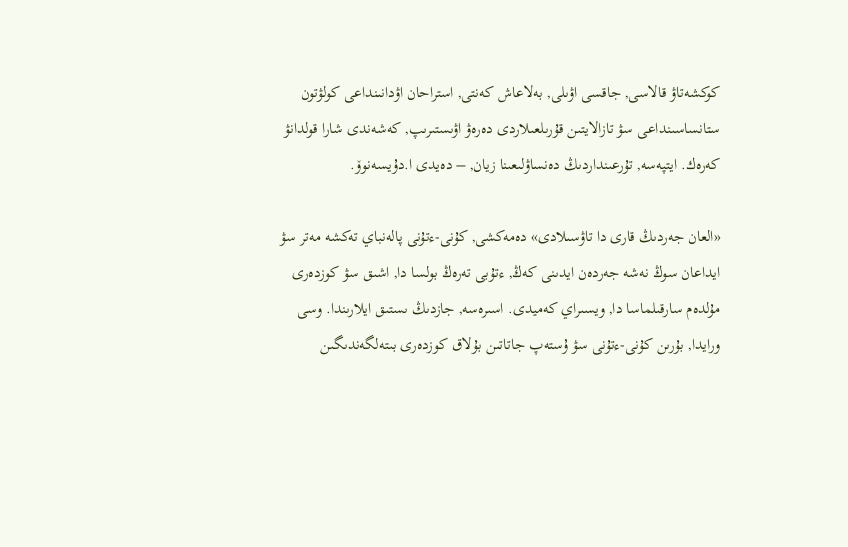كوكشەتاۋ قالاسى, جاقسى اۋىلى, بەلاعاش كەنتى, استراحان اۋدانىنداعى كولۋتون ستانساسىنداعى سۋ تازالايتىن قۇرىلعىلاردى دەرەۋ اۋىستىرىپ, كەشەندى شارا قولدانۋ كەرەك. ايتپەسە, تۇرعىنداردىڭ دەنساۋلىعىنا زيان, – دەيدى ا.دۇيسەنوۆ.

«العان جەردىڭ قارى دا تاۋسىلادى» دەمەكشى, كۇنى-ءتۇنى پالەنباي تەكشە مەتر سۋ ايداعان سوڭ نەشە جەردەن ايدىنى كەڭ, ءتۇبى تەرەڭ بولسا دا, اشىق سۋ كوزدەرى مۇلدەم سارقىلماسا دا, ويسىراي كەميدى. اسىرەسە, جازدىڭ ىستىق ايلارىندا. وسى ورايدا, بۇرىن كۇنى-ءتۇنى سۋ ۇستەپ جاتاتىن بۇلاق كوزدەرى بىتەلگەندىگىن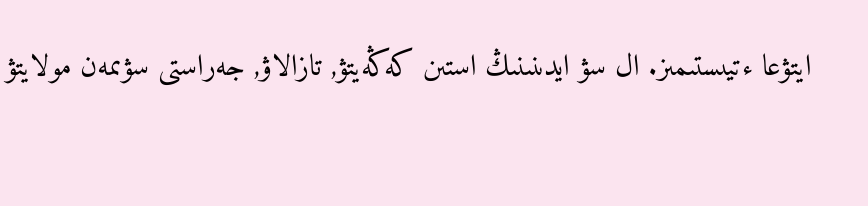ايتۋعا ءتيىستىمىز. ال سۋ ايدىنىنىڭ استىن كەڭەيتۋ, تازالاۋ, جەراستى سۋىمەن مولايتۋ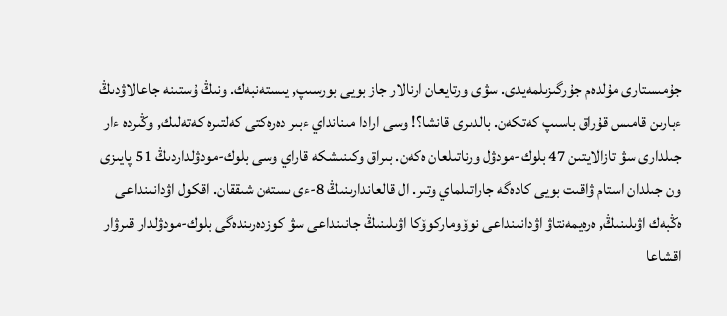جۇمىستارى مۇلدەم جۇرگىزىلمەيدى. سۋى ورتايعان ارنالار جاز بويى بورسىپ, يىستەنبەك. ونىڭ ۇستىنە جاعالاۋدىڭ ءبارىن قامىس قۇراق باسىپ كەتكەن. بالدىرى قانشا؟! وسى ارادا مىنانداي ءبىر دەرەكتى كەلتىرە كەتەلىك, وڭىردە ءار جىلدارى سۋ تازالايتىن 47 بلوك-مودۋل ورناتىلعان ەكەن. بىراق وكىنىشكە قاراي وسى بلوك-مودۋلداردىڭ 51 پايىزى ون جىلدان استام ۋاقىت بويى كادەگە جاراتىلماي وتىر. ال قالعاندارىنىڭ 8-ءى ىستەن شىققان. اقكول اۋدانىنداعى ەڭبەك اۋىلىنىڭ, ەرەيمەنتاۋ اۋدانىنداعى نوۆوماركوۆكا اۋىلىنىڭ جانىنداعى سۋ كوزدەرىندەگى بلوك-مودۋلدار قىرۋار اقشاعا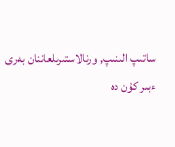ساتىپ الىنىپ, ورنالاستىرىلعاننان بەرى ءبىر كۇن دە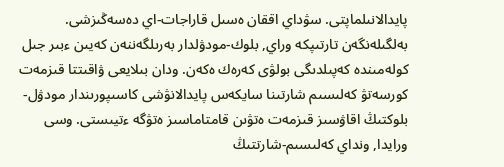پايدالانىلماپتى. سۋداي اققان ەسىل قاراجات-اي دەسەڭىزشى. بەلگىلەنگەن تارتىپكە وراي, بلوك-مودۋلدار بەرىلگەننەن كەيىن ءبىر جىل كولەمىندە كەپىلدىگى بولۋى كەرەك ەكەن. ودان بىلايعى ۋاقىتتا قىزمەت كورسەتۋ كەلىسىم شارتىنا سايكەس پايدالانۋشى كاسىپورىندار مودۋل-بلوكتىڭ اقاۋسىز قىزمەت ەتۋىن قامتاماسىز ەتۋگە ءتيىستى. وسى ورايدا, ونداي كەلىسىم-شارتتىڭ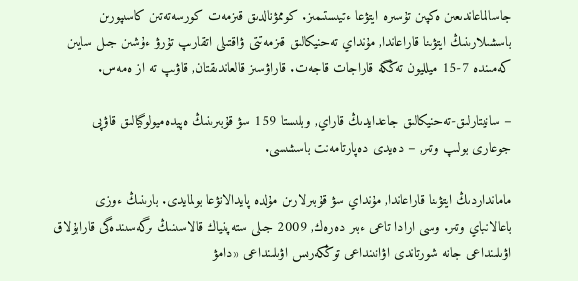جاسالماعاندىعىن ەكپىن تۇسىرە ايتۋعا ءتيىستىمىز. كوممۋنالدىق قىزمەت كورسەتەتىن كاسىپورىن باسشىلارىنىڭ ايتۋىنا قاراعاندا, مۇنداي تەحنيكالىق قىزمەتتى ۋاقتىلى اتقارىپ تۇرۋ ءۇشىن جىل سايىن كەمىندە 7-15 ميلليون تەڭگە قاراجات قاجەت. قاراۋسىز قالعاندىقتان, قاۋىپ تە از ەمەس.

– سانيتارلىق-تەحنيكالىق جاعدايدىڭ قاراي, وبلىستا 159 سۋ قۇبىرىنىڭ ەپيدەميولوگيالىق قاۋپى جوعارى بولىپ وتىر, – دەيدى دەپارتامەنت باسشىسى.

مامانداردىڭ ايتۋىنا قاراعاندا, مۇنداي سۋ قۇبىرلارىن مۇلدە پايدالانۋعا بولمايدى. بارىنىڭ ءوزى باعالانباي وتىر. وسى ارادا تاعى ءبىر دەرەك, 2009 جىلى ستەپنياك قالاسىنىڭ ىرگەسىندەگى قارابۇلاق اۋىلىنداعى جانە شورتاندى اۋانىنداعى توڭكەرىس اۋىلىنداعى «دامۋ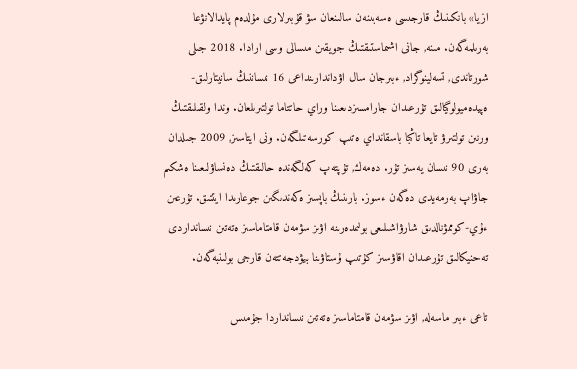ازيا» بانكىنىڭ قارجىسى ەسەبىنەن سالىنعان سۋ قۇبىرلارى مۇلدەم پايدالانۋعا بەرىلمەگەن. مىنە, جانى اشىماستىقتىڭ جويقىن مىسالى وسى ارادا. 2018 جىلى شورتاندى, تسەلينوگراد, ءبىرجان سال اۋداندارىنداعى 16 نىساننىڭ سانيتارلىق-ەپيدەميولوگيالىق تۇرعىدان جارامسىزدىعىنا وراي حاتتاما تولتىرىلعان. وندا ولقىلىقتىڭ ورنىن تولتىرۋ تايعا تاڭبا باسقانداي ەتىپ كورسەتىلگەن. ونى ايتاسىز, 2009 جىلدان بەرى 90 نىسان يەسىز تۇر. دەمەك, تۇپتەپ كەلگەندە حالىقتىڭ دەنساۋلىعىنا ەشكىم جاۋاپ بەرمەيدى دەگەن ءسوز. بارىنىڭ باپسىز ەكەندىگىن جوعارىدا ايتتىق. تۇرعىن ءۇي-كوممۋنالدىق شارۋاشىلىعى بولىمدەرىنە اۋىز سۋمەن قامتاماسىز ەتەتىن نىسانداردى تەحنيكالىق تۇرعىدان اقاۋسىز كۇتىپ ۇستاۋىنا بيۋدجەتتەن قارجى بولىنبەگەن.

تاعى ءبىر ماسەلە, اۋىز سۋمەن قامتاماسىز ەتەتىن نىسانداردا جۇمىس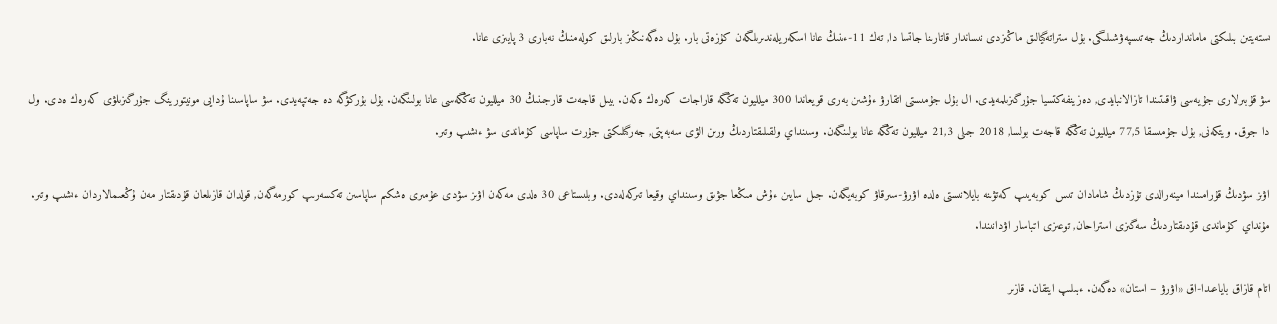ىستەيتىن بىلىكتى مامانداردىڭ جەتىسپەۋشىلىگى. بۇل ستراتەگيالىق ماڭىزدى نىساندار قاتارىنا جاتسا دا, تەك 11-ءىنىڭ عانا اسكەريلەندىرىلگەن كۇزەتى بار. بۇل دەگەنىڭىز بارلىق كولەمنىڭ نەبارى 3 پايىزى عانا.

سۋ قۇبىرلارى جۇيەسى ۋاقىتىندا تازالانبايدى, دەزينفەكتسيا جۇرگىزىلمەيدى. ال بۇل جۇمىستى اتقارۋ ءۇشىن بەرى قويعاندا 300 ميلليون تەڭگە قاراجات كەرەك ەكەن. بيىل قاجەت قارجىنىڭ 30 ميلليون تەڭگەسى عانا بولىنگەن. بۇل بۇركۋگە دە جەتپەيدى. سۋ ساپاسىنا ۇدايى مونيتورينگ جۇرگىزىلۋى كەرەك ەدى. ول دا جوق. ويتكەنى, بۇل جۇمىسقا 77,5 ميلليون تەڭگە قاجەت بولسا, 2018 جىلى 21,3 ميلليون تەڭگە عانا بولىنگەن. وسىنداي ولقىلىقتاردىڭ ورىن الۋى سەبەپتى, جەرگىلىكتى جۇرت ساپاسى كۇماندى سۋ ءىشىپ وتىر.

اۋىز سۋدىڭ قۇرامىندا مينەرالدى تۇزدىڭ شامادان تىس كوبەيىپ كەتۋىنە بايلانىستى ەلدە اۋرۋ-سىرقاۋ كوبەيگەن. جىل سايىن ءۇش مىڭعا جۋىق وسىنداي وقيعا تىركەلەدى. وبلىستاعى 30 ەلدى مەكەن اۋىز سۋدى عۇمىرى ەشكىم ساپاسىن تەكسەرىپ كورمەگەن, قولدان قازىلعان قۇدىقتار مەن ۇڭعىمالاردان ءىشىپ وتىر. مۇنداي كۇماندى قۇدىقتاردىڭ سەگىزى استراحان, توعىزى اتباسار اۋدانىندا.

اتام قازاق باياعىدا-اق «اۋرۋ – استان» دەگەن. ءبىلىپ ايتقان. قازىر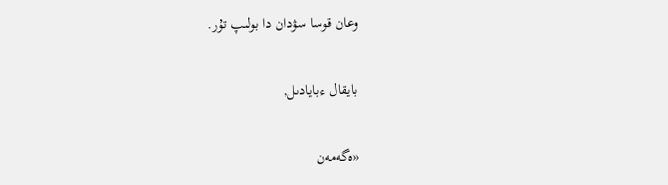وعان قوسا سۋدان دا بولىپ تۇر.

بايقال ءبايادىل,

«ەگەمەن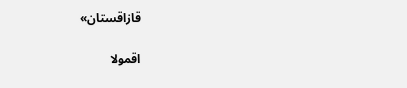قازاقستان»

اقمولا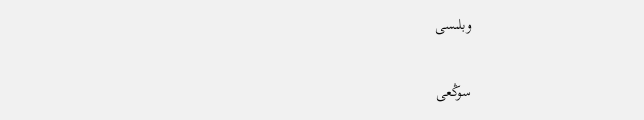وبلىسى

سوڭعى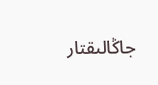جاڭالىقتار